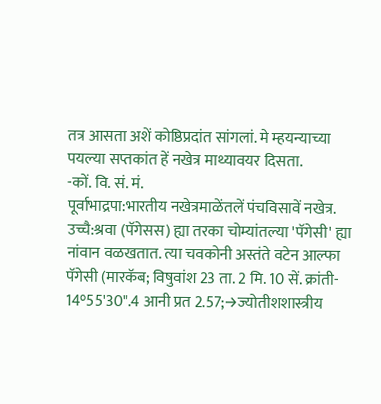तत्र आसता अशें कोष्ठिप्रदांत सांगलां. मे म्हयन्याच्या पयल्या सप्तकांत हें नखेत्र माथ्यावयर दिसता.
-कों. वि. सं. मं.
पूर्वाभाद्रपा:भारतीय नखेत्रमाळेंतलें पंचविसावें नखेत्र. उच्चै:श्रवा (पॅगेसस) ह्या तरका चोम्यांतल्या 'पॅगेसी' ह्या नांवान वळखतात. त्या चवकोनी अस्तंते वटेन आल्फा पॅगेसी (मारकॅब; विषुवांश 23 ता. 2 मि. 10 सें. क्रांती- 14°55'30".4 आनी प्रत 2.57;→ज्योतीशशास्त्रीय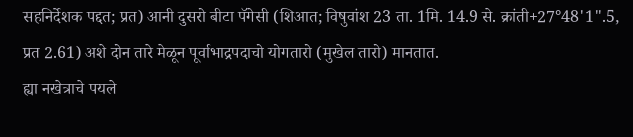सहनिर्देशक पद्दत; प्रत) आनी दुसरो बीटा पॅगेसी (शिआत; विषुवांश 23 ता. 1मि. 14.9 से. क्रांती+27°48'1".5, प्रत 2.61) अशे दोन तारे मेळून पूर्वाभाद्रपदाचो योगतारो (मुखेल तारो) मानतात.
ह्या नखेत्राचे पयले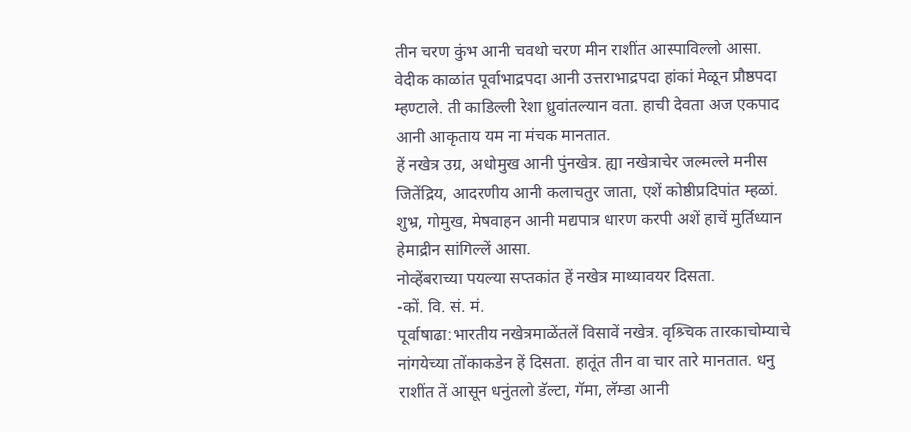तीन चरण कुंभ आनी चवथो चरण मीन राशींत आस्पाविल्लो आसा. वेदीक काळांत पूर्वाभाद्रपदा आनी उत्तराभाद्रपदा हांकां मेळून प्रौष्ठपदा म्हण्टाले. ती काडिल्ली रेशा ध्रुवांतल्यान वता. हाची देवता अज एकपाद आनी आकृताय यम ना मंचक मानतात.
हें नखेत्र उग्र, अधोमुख आनी पुंनखेत्र. ह्या नखेत्राचेर जल्मल्ले मनीस जितेंद्रिय, आदरणीय आनी कलाचतुर जाता, एशें कोष्ठीप्रदिपांत म्हळां. शुभ्र, गोमुख, मेषवाहन आनी मद्यपात्र धारण करपी अशें हाचें मुर्तिध्यान हेमाद्रीन सांगिल्लें आसा.
नोव्हेंबराच्या पयल्या सप्तकांत हें नखेत्र माथ्यावयर दिसता.
-कों. वि. सं. मं.
पूर्वाषाढा:भारतीय नखेत्रमाळेंतलें विसावें नखेत्र. वृश्र्चिक तारकाचोम्याचे नांगयेच्या तोंकाकडेन हें दिसता. हातूंत तीन वा चार तारे मानतात. धनु राशींत तें आसून धनुंतलो डॅल्टा, गॅमा, लॅम्डा आनी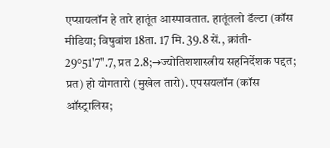एप्सायलॉन हे तारे हातूंत आस्पावतात. हातूंतलो डॅल्टा (कॉस मीडिया; विषुवांश 18ता. 17 मि. 39.8 सें., क्रांती- 29°51'7".7, प्रत 2.8;→ज्योतिशशास्त्रीय सहनिर्देशक पद्दत; प्रत) हो योगतारो (मुखेल तारो). एपसयलॉन (कॉस ऑस्ट्रालिस;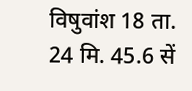विषुवांश 18 ता. 24 मि. 45.6 सें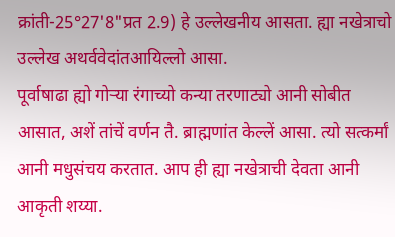क्रांती-25°27'8"प्रत 2.9) हे उल्लेखनीय आसता. ह्या नखेत्राचो उल्लेख अथर्ववेदांतआयिल्लो आसा.
पूर्वाषाढा ह्यो गोऱ्या रंगाच्यो कन्या तरणाट्यो आनी सोबीत आसात, अशें तांचें वर्णन तै. ब्राह्मणांत केल्लें आसा. त्यो सत्कर्मां आनी मधुसंचय करतात. आप ही ह्या नखेत्राची देवता आनी आकृती शय्या.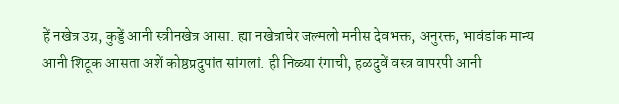हें नखेत्र उग्र, कुड्डें आनी स्त्रीनखेत्र आसा. ह्या नखेत्राचेर जल्मलो मनीस देवभक्त, अनुरक्त, भावंडांक मान्य आनी शिटूक आसता अशें कोष्ठप्रदुपांत सांगलां. ही निळ्या रंगाची, हळदुवें वस्त्र वापरपी आनी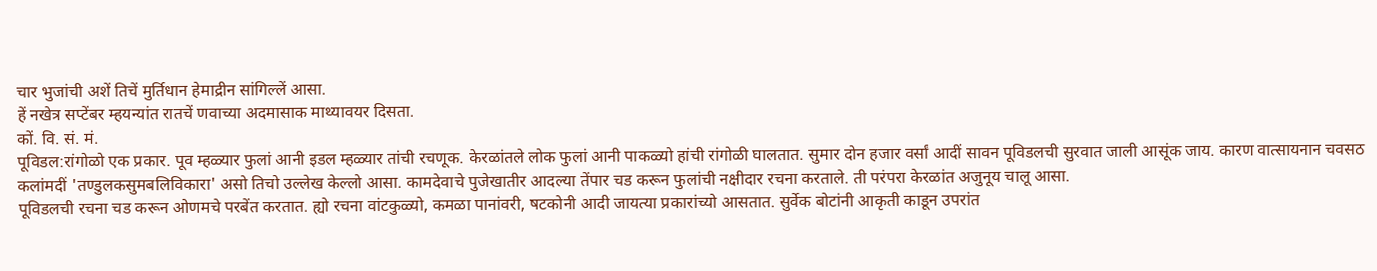चार भुजांची अशें तिचें मुर्तिधान हेमाद्रीन सांगिल्लें आसा.
हें नखेत्र सप्टेंबर म्हयन्यांत रातचें णवाच्या अदमासाक माथ्यावयर दिसता.
कों. वि. सं. मं.
पूविडल:रांगोळो एक प्रकार. पूव म्हळ्यार फुलां आनी इडल म्हळ्यार तांची रचणूक. केरळांतले लोक फुलां आनी पाकळ्यो हांची रांगोळी घालतात. सुमार दोन हजार वर्सां आदीं सावन पूविडलची सुरवात जाली आसूंक जाय. कारण वात्सायनान चवसठ कलांमदीं 'तण्डुलकसुमबलिविकारा' असो तिचो उल्लेख केल्लो आसा. कामदेवाचे पुजेखातीर आदल्या तेंपार चड करून फुलांची नक्षीदार रचना करताले. ती परंपरा केरळांत अजुनूय चालू आसा.
पूविडलची रचना चड करून ओणमचे परबेंत करतात. ह्यो रचना वांटकुळ्यो, कमळा पानांवरी, षटकोनी आदी जायत्या प्रकारांच्यो आसतात. सुर्वेक बोटांनी आकृती काडून उपरांत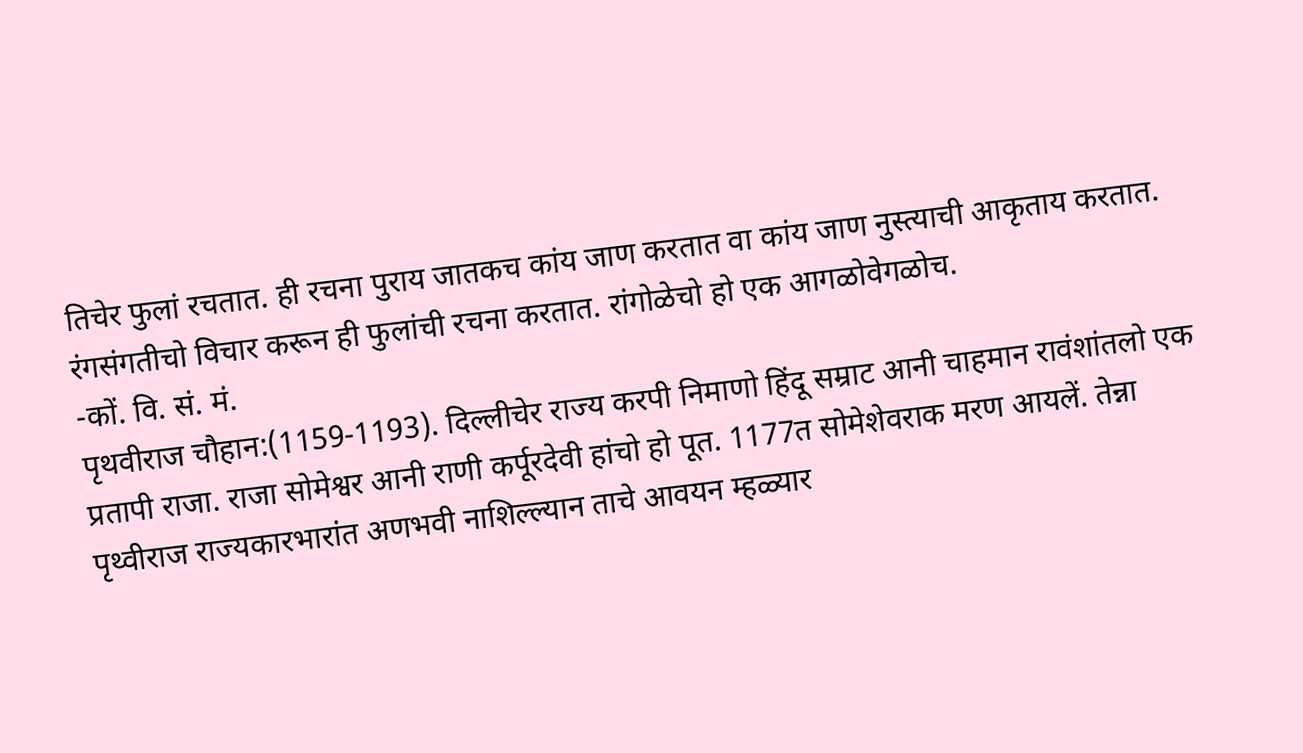तिचेर फुलां रचतात. ही रचना पुराय जातकच कांय जाण करतात वा कांय जाण नुस्त्याची आकृताय करतात. रंगसंगतीचो विचार करून ही फुलांची रचना करतात. रांगोळेचो हो एक आगळोवेगळोच.
-कों. वि. सं. मं.
पृथवीराज चौहान:(1159-1193). दिल्लीचेर राज्य करपी निमाणो हिंदू सम्राट आनी चाहमान रावंशांतलो एक प्रतापी राजा. राजा सोमेश्वर आनी राणी कर्पूरदेवी हांचो हो पूत. 1177त सोमेशेवराक मरण आयलें. तेन्ना पृथ्वीराज राज्यकारभारांत अणभवी नाशिल्ल्यान ताचे आवयन म्हळ्यार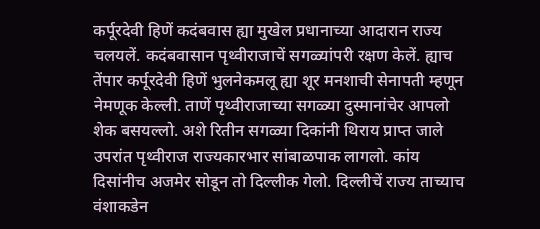कर्पूरदेवी हिणें कदंबवास ह्या मुखेल प्रधानाच्या आदारान राज्य चलयलें. कदंबवासान पृथ्वीराजाचें सगळ्यांपरी रक्षण केलें. ह्याच तेंपार कर्पूरदेवी हिणें भुलनेकमलू ह्या शूर मनशाची सेनापती म्हणून नेमणूक केल्ली. ताणें पृथ्वीराजाच्या सगळ्या दुस्मानांचेर आपलो शेक बसयल्लो. अशे रितीन सगळ्या दिकांनी थिराय प्राप्त जाले उपरांत पृथ्वीराज राज्यकारभार सांबाळपाक लागलो. कांय दिसांनीच अजमेर सोडून तो दिल्लीक गेलो. दिल्लीचें राज्य ताच्याच वंशाकडेन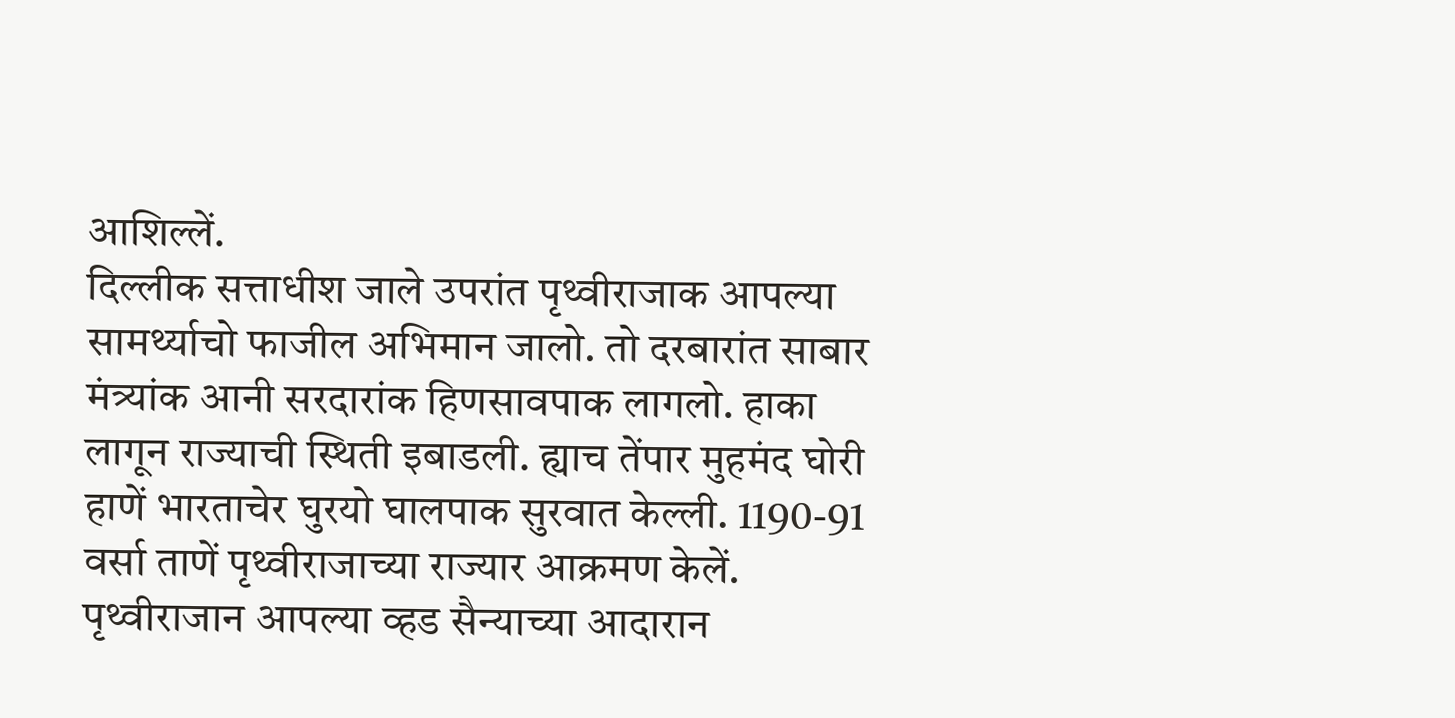आशिल्लें.
दिल्लीक सत्ताधीश जाले उपरांत पृथ्वीराजाक आपल्या सामर्थ्याचो फाजील अभिमान जालो. तो दरबारांत साबार मंत्र्यांक आनी सरदारांक हिणसावपाक लागलो. हाका लागून राज्याची स्थिती इबाडली. ह्याच तेंपार मुहमंद घोरी हाणें भारताचेर घुरयो घालपाक सुरवात केल्ली. 1190-91 वर्सा ताणें पृथ्वीराजाच्या राज्यार आक्रमण केलें. पृथ्वीराजान आपल्या व्हड सैन्याच्या आदारान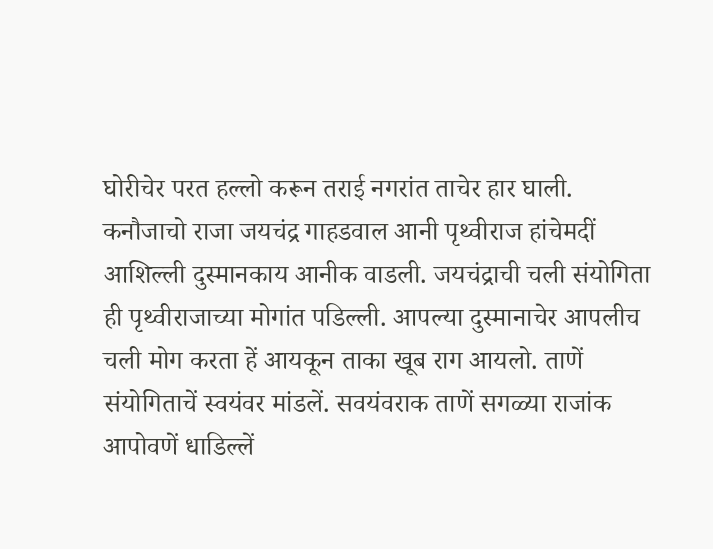घोरीचेर परत हल्लो करून तराई नगरांत ताचेर हार घाली.
कनौजाचो राजा जयचंद्र गाहडवाल आनी पृथ्वीराज हांचेमदीं आशिल्ली दुस्मानकाय आनीक वाडली. जयचंद्राची चली संयोगिता ही पृथ्वीराजाच्या मोगांत पडिल्ली. आपल्या दुस्मानाचेर आपलीच चली मोग करता हें आयकून ताका खूब राग आयलो. ताणें संयोगिताचें स्वयंवर मांडलें. सवयंवराक ताणें सगळ्या राजांक आपोवणें धाडिल्लें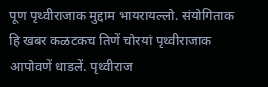पूण पृथ्वीराजाक मुद्दाम भायरायल्लो. संयोगिताक हि खबर कळटकच तिणें चोरयां पृथ्वीराजाक आपोवणें धाडलें. पृथ्वीराज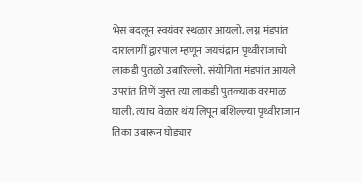भेस बदलून स्वयंवर स्थळार आयलो. लग्न मंडपांत दारालागीं द्वारपाल म्हणून जयचंद्रान पृथ्वीराजाचो लाकडी पुतळो उबारिल्लो. संयोगिता मंडपांत आयले उपरांत तिणें जुस्त त्या लाकडी पुतळ्याक वरमाळ घाली. त्याच वेळार थंय लिपून बशिल्ल्या पृथ्वीराजान तिका उबारून घोड्यार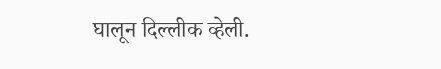घालून दिल्लीक व्हेली.